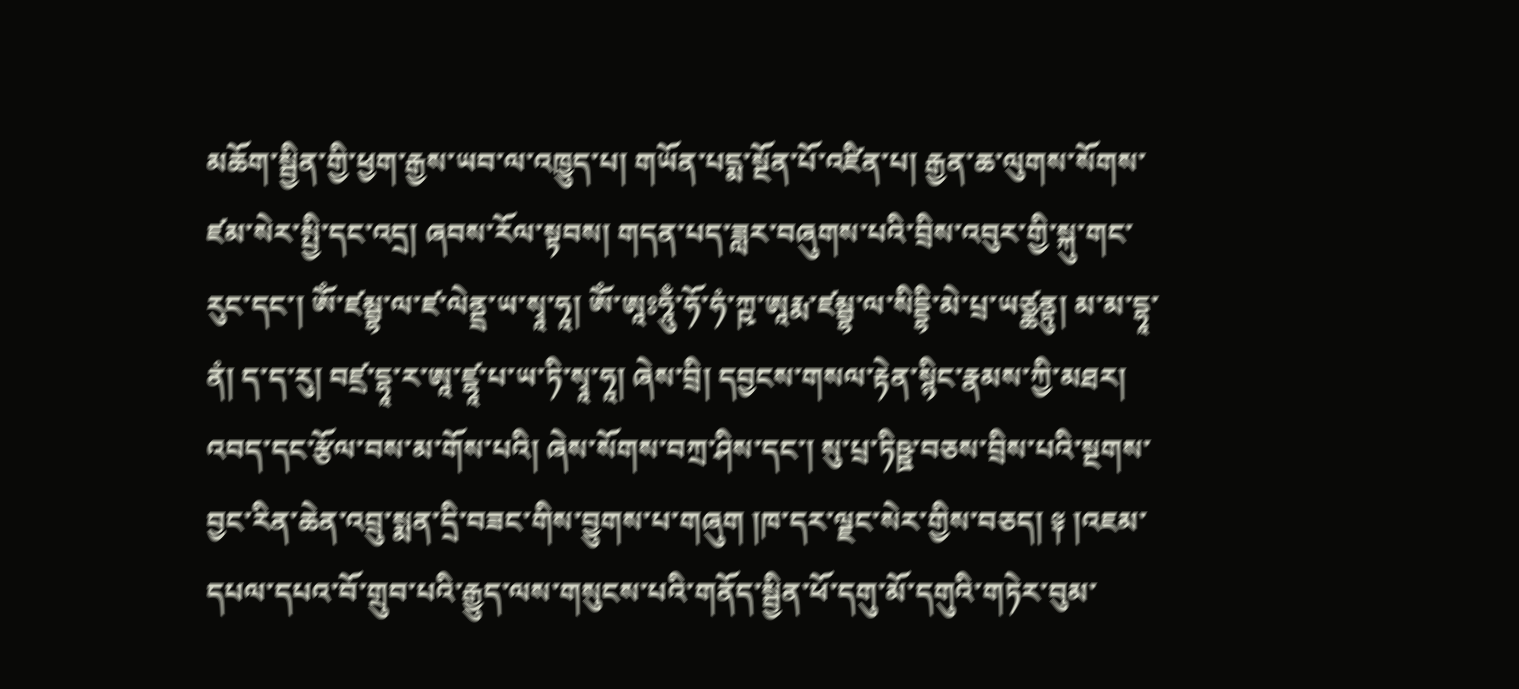མཆོག་སྦྱིན་གྱི་ཕྱག་རྒྱས་ཡབ་ལ་འཁྱུད་པ། གཡོན་པདྨ་སྔོན་པོ་འཛིན་པ། རྒྱན་ཆ་ལུགས་སོགས་ཛམ་སེར་སྤྱི་དང་འདྲ། ཞབས་རོལ་སྟབས། གདན་པད་ཟླར་བཞུགས་པའི་བྲིས་འབུར་གྱི་སྐུ་གང་རུང་དང་། ཨོཾ་ཛམྦྷ་ལ་ཛ་ལེནྡྲ་ཡ་སྭཱ་ཧཱ། ཨོཾ་ཨཱཿཧཱུྃ་ཧོ་ཧཾ་ཀྵ་ཨཱརྨ་ཛམྦྷ་ལ་སིདྡྷི་མེ་པྲ་ཡཙྪནྟུ། མ་མ་དྷཱ་ནཾ། ད་ད་རུ། བཛྲ་དྷཱ་ར་ཨཱ་ཛྷཱ་པ་ཡ་ཏི་སྭཱ་ཧཱ། ཞེས་བྲི། དབྱངས་གསལ་རྟེན་སྙིང་རྣམས་ཀྱི་མཐར། འབད་དང་རྩོལ་བས་མ་གོས་པའི། ཞེས་སོགས་བཀྲ་ཤིས་དང་། སུ་པྲ་ཏིཥྛ་བཅས་བྲིས་པའི་སྔགས་བྱང་རིན་ཆེན་འབྲུ་སྨན་དྲི་བཟང་གིས་བྱུགས་པ་གཞུག །ཁ་དར་ལྗང་སེར་གྱིས་བཅད། ༈ །འཇམ་དཔལ་དཔའ་བོ་གྲུབ་པའི་རྒྱུད་ལས་གསུངས་པའི་གནོད་སྦྱིན་ཕོ་དགུ་མོ་དགུའི་གཏེར་བུམ་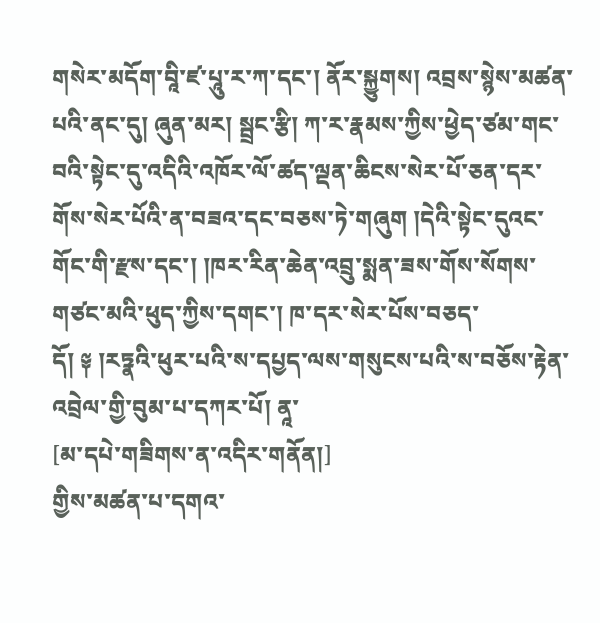གསེར་མདོག་བཱི་ཛ་པཱུ་ར་ཀ་དང་། ནོར་སྐྱུགས། འབྲས་སྙེས་མཚན་པའི་ནང་དུ། ཞུན་མར། སྦྲང་རྩི། ཀ་ར་རྣམས་ཀྱིས་ཕྱེད་ཙམ་གང་བའི་སྟེང་དུ་འདིའི་འཁོར་ལོ་ཚད་ལྡན་ཆིངས་སེར་པོ་ཅན་དར་གོས་སེར་པོའི་ན་བཟའ་དང་བཅས་ཏེ་གཞུག །དེའི་སྟེང་དུའང་གོང་གི་རྫས་དང་། །ཁར་རིན་ཆེན་འབྲུ་སྨན་ཟས་གོས་སོགས་གཙང་མའི་ཕུད་ཀྱིས་དགང་། ཁ་དར་སེར་པོས་བཅད་དོ། ༈ །རཏྣའི་ཕུར་པའི་ས་དཔྱད་ལས་གསུངས་པའི་ས་བཅོས་རྟེན་འབྲེལ་གྱི་བུམ་པ་དཀར་པོ། ནཱ་
[མ་དཔེ་གཟིགས་ན་འདིར་གནོན།]
གྱིས་མཚན་པ་དགའ་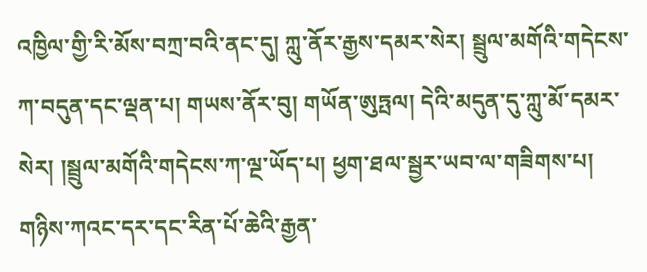འཁྱིལ་གྱི་རི་མོས་བཀྲ་བའི་ནང་དུ། ཀླུ་ནོར་རྒྱས་དམར་སེར། སྦྲུལ་མགོའི་གདེངས་ཀ་བདུན་དང་ལྡན་པ། གཡས་ནོར་བུ། གཡོན་ཨུཏྤལ། དེའི་མདུན་དུ་ཀླུ་མོ་དམར་སེར། །སྦྲུལ་མགོའི་གདེངས་ཀ་ལྔ་ཡོད་པ། ཕྱག་ཐལ་སྦྱར་ཡབ་ལ་གཟིགས་པ། གཉིས་ཀའང་དར་དང་རིན་པོ་ཆེའི་རྒྱན་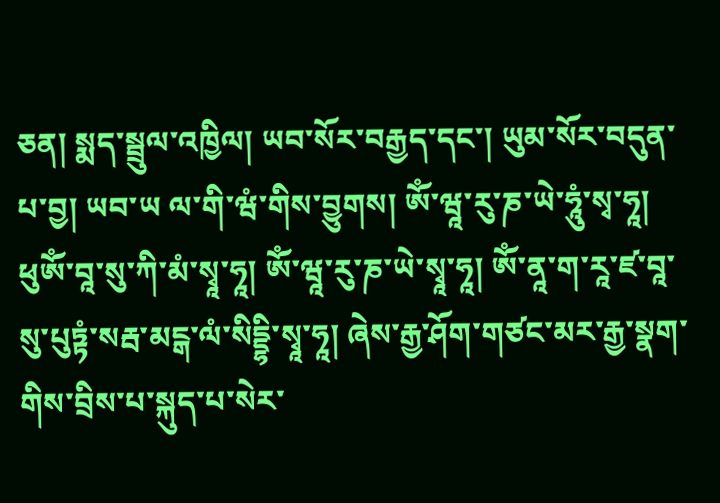ཅན། སྨད་སྦྲུལ་འཁྱིལ། ཡབ་སོར་བརྒྱད་དང་། ཡུམ་སོར་བདུན་པ་བྱ། ཡབ་ཡ ལ་གི་ཝཾ་གིས་བྱུགས། ཨོཾ་ཝཱ་རུ་ཎ་ཡེ་ཧཱུཾ་སྭ་ཧཱ། ཕུཨོཾ་བཱ་སུ་ཀི་མཾ་སྭཱ་ཧཱ། ཨོཾ་ཝཱ་རུ་ཎ་ཡེ་སྭཱ་ཧཱ། ཨོཾ་ནཱ་ག་རཱ་ཛ་བཱ་སུ་པུཏྟཾ་སརྦ་མངྒ་ལཾ་སིདྡྷི་སྭཱ་ཧཱ། ཞེས་རྒྱ་ཤོག་གཙང་མར་རྒྱ་སྣག་གིས་བྲིས་པ་སྐུད་པ་སེར་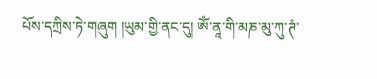པོས་དཀྲིས་ཏེ་གཞུག །ཡུམ་གྱི་ནང་དུ། ཨོཾ་ནཱ་གི་མཎ་མུ་ཀུ་ཊཾ་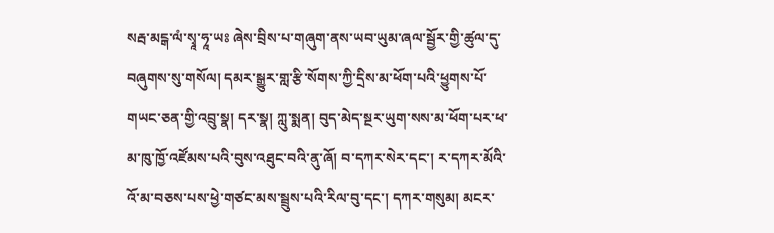སརྦ་མངྒ་ལཾ་སྭཱ་ཧཱ་ཡཿ ཞེས་བྲིས་པ་གཞུག་ནས་ཡབ་ཡུམ་ཞལ་སྦྱོར་གྱི་ཚུལ་དུ་བཞུགས་སུ་གསོལ། དམར་སྒྱུར་གླ་རྩི་སོགས་ཀྱི་དྲིས་མ་ཕོག་པའི་ཕྱུགས་པོ་གཡང་ཅན་གྱི་འབྲུ་སྣ། དར་སྣ། ཀླུ་སྨན། བུད་མེད་སྔར་ཡུག་སས་མ་ཕོག་པར་ཕ་མ་ཁུ་ཁྱོ་འཛོམས་པའི་བུས་འཐུང་བའི་ནུ་ཞོ། བ་དཀར་སེར་དང་། ར་དཀར་མོའི་འོ་མ་བཅས་པས་ཕྱེ་གཙང་མས་སྦྲུས་པའི་རིལ་བུ་དང་། དཀར་གསུམ། མངར་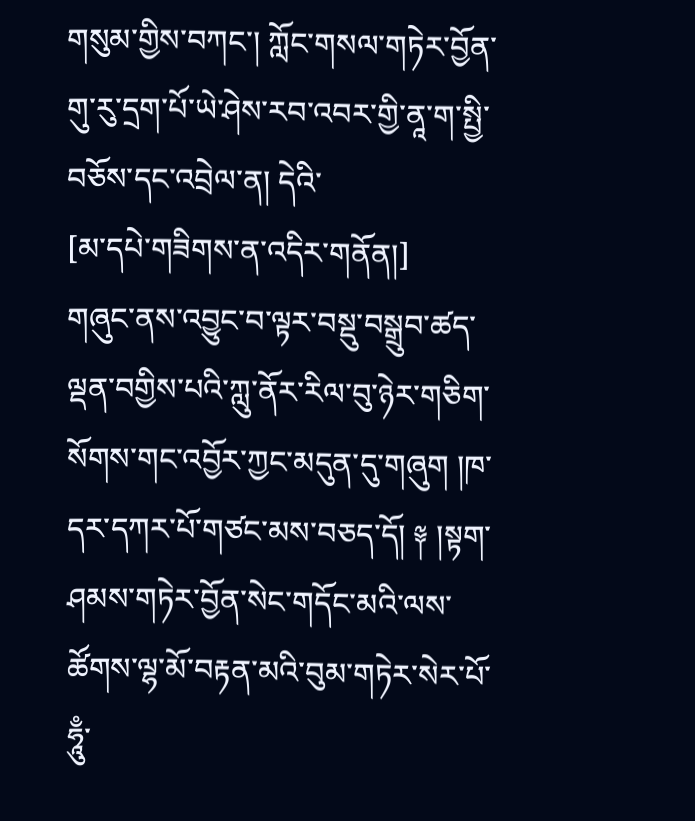གསུམ་གྱིས་བཀང་། ཀློང་གསལ་གཏེར་བྱོན་གུ་རུ་དྲག་པོ་ཡེ་ཤེས་རབ་འབར་གྱི་ནཱ་ག་སྤྱི་བཅོས་དང་འབྲེལ་ན། དེའི་
[མ་དཔེ་གཟིགས་ན་འདིར་གནོན།]
གཞུང་ནས་འབྱུང་བ་ལྟར་བསྡུ་བསྒྲུབ་ཚད་ལྡན་བགྱིས་པའི་ཀླུ་ནོར་རིལ་བུ་ཉེར་གཅིག་སོགས་གང་འབྱོར་ཀྱང་མདུན་དུ་གཞུག །ཁ་དར་དཀར་པོ་གཙང་མས་བཅད་དོ། ༈ །སྟག་ཤམས་གཏེར་བྱོན་སེང་གདོང་མའི་ལས་ཚོགས་ལྷ་མོ་བརྟན་མའི་བུམ་གཏེར་སེར་པོ་ཧཱུྃ་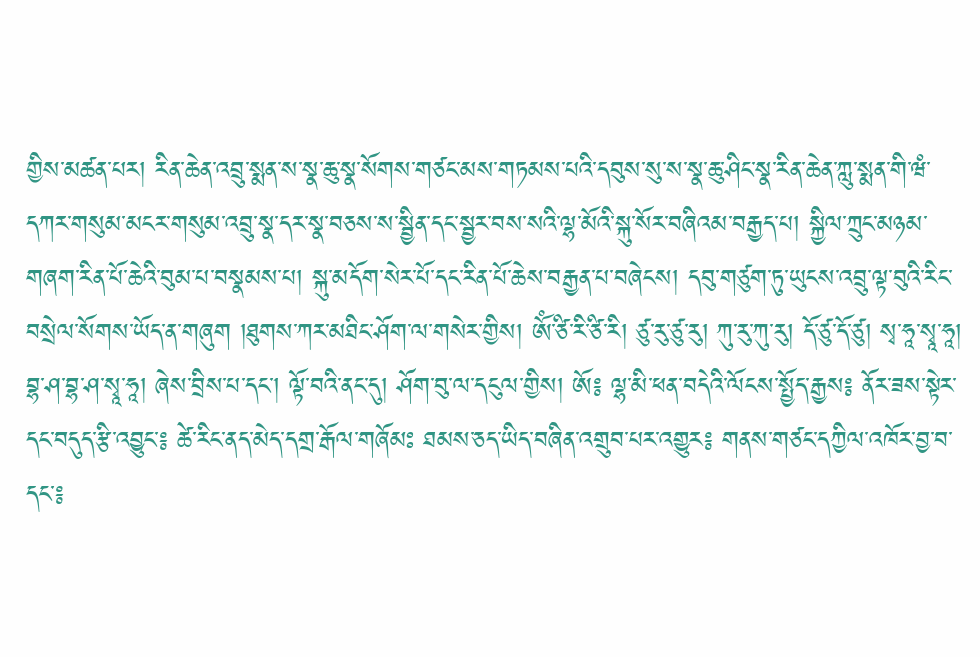གྱིས་མཚན་པར། རིན་ཆེན་འབྲུ་སྨན་ས་སྣ་ཆུ་སྣ་སོགས་གཙང་མས་གཏམས་པའི་དབུས་སུ་ས་སྣ་ཆུ་ཤིང་སྣ་རིན་ཆེན་ཀླུ་སྨན་གི་ཝཾ་དཀར་གསུམ་མངར་གསུམ་འབྲུ་སྣ་དར་སྣ་བཅས་ས་སྦྱིན་དང་སྦྱར་བས་སའི་ལྷ་མོའི་སྐུ་སོར་བཞིའམ་བརྒྱད་པ། སྐྱིལ་ཀྲུང་མཉམ་གཞག་རིན་པོ་ཆེའི་བུམ་པ་བསྣམས་པ། སྐུ་མདོག་སེར་པོ་དང་རིན་པོ་ཆེས་བརྒྱན་པ་བཞེངས། དབུ་གཙུག་ཏུ་ཡུངས་འབྲུ་ལྟ་བུའི་རིང་བསྲེལ་སོགས་ཡོད་ན་གཞུག །ཐུགས་ཀར་མཐིང་ཤོག་ལ་གསེར་གྱིས། ཨོཾ་ཙི་རི་ཙི་རི། ཙུ་རུ་ཙུ་རུ། ཀུ་རུ་ཀུ་རུ། དོ་ཙུ་དོ་ཙུ། སྭ་ཧཱ་སྭཱ་ཧཱ། བྷ་ཤ་བྷ་ཤ་སྭཱ་ཧཱ། ཞེས་བྲིས་པ་དང་། ལྟོ་བའི་ནང་དུ། ཤོག་བུ་ལ་དངུལ་གྱིས། ཨོ༔ ལྷ་མི་ཕན་བདེའི་ལོངས་སྤྱོད་རྒྱས༔ ནོར་ཟས་སྟེར་དང་བདུད་རྩི་འབྱུང་༔ ཚེ་རིང་ནད་མེད་དགྲ་རྒོལ་གཞོམཿ ཐམས་ཅད་ཡིད་བཞིན་འགྲུབ་པར་འགྱུར༔ གནས་གཙང་དཀྱིལ་འཁོར་བྱ་བ་དང་༔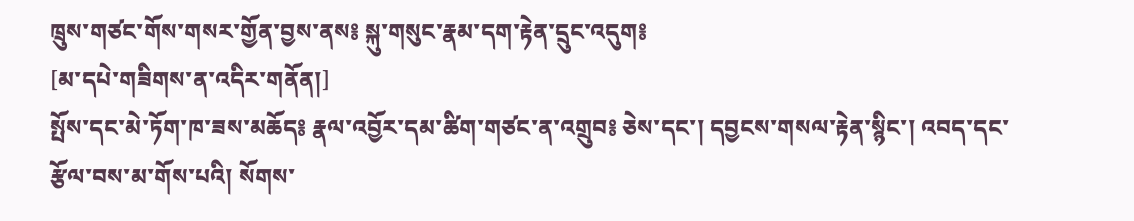ཁྲུས་གཙང་གོས་གསར་གྱོན་བྱས་ནས༔ སྐུ་གསུང་རྣམ་དག་རྟེན་དྲུང་འདུག༔
[མ་དཔེ་གཟིགས་ན་འདིར་གནོན།]
སྤོས་དང་མེ་ཏོག་ཁ་ཟས་མཆོད༔ རྣལ་འབྱོར་དམ་ཚིག་གཙང་ན་འགྲུབ༔ ཅེས་དང་། དབྱངས་གསལ་རྟེན་སྙིང་། འབད་དང་རྩོལ་བས་མ་གོས་པའི། སོགས་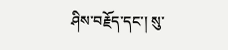ཤིས་བརྗོད་དང་། སུ་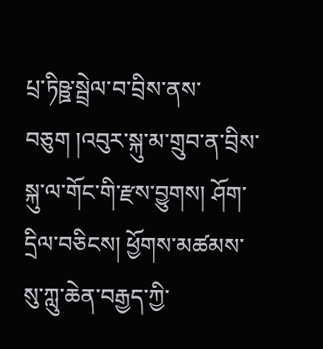པྲ་ཏིཥྛ་སྦྲེལ་བ་བྲིས་ནས་བཅུག །འབུར་སྐུ་མ་གྲུབ་ན་བྲིས་སྐུ་ལ་གོང་གི་རྫས་བྱུགས། ཤོག་དྲིལ་བཅིངས། ཕྱོགས་མཚམས་སུ་ཀླུ་ཆེན་བརྒྱད་ཀྱི་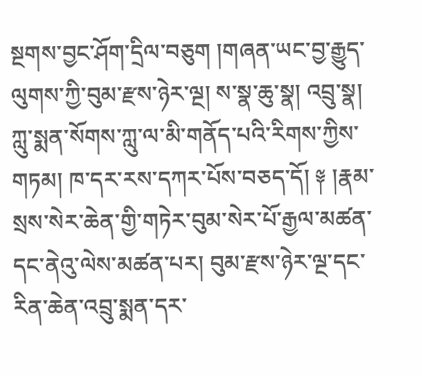སྔགས་བྱང་ཤོག་དྲིལ་བཅུག །གཞན་ཡང་བྱ་རྒྱུད་ལུགས་ཀྱི་བུམ་རྫས་ཉེར་ལྔ། ས་སྣ་ཆུ་སྣ། འབྲུ་སྣ། ཀླུ་སྨན་སོགས་ཀླུ་ལ་མི་གནོད་པའི་རིགས་ཀྱིས་གཏམ། ཁ་དར་རས་དཀར་པོས་བཅད་དོ། ༈ །རྣམ་སྲས་སེར་ཆེན་གྱི་གཏེར་བུམ་སེར་པོ་རྒྱལ་མཚན་དང་ནེའུ་ལེས་མཚན་པར། བུམ་རྫས་ཉེར་ལྔ་དང་རིན་ཆེན་འབྲུ་སྨན་དར་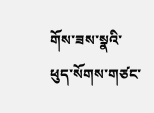གོས་ཟས་སྣའི་ཕུད་སོགས་གཙང་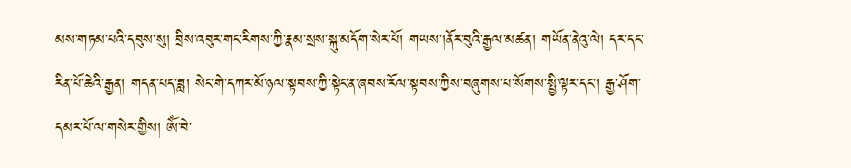མས་གཏམ་པའི་དབུས་སུ། བྲིས་འབུར་གང་རིགས་ཀྱི་རྣམ་སྲས་སྐུ་མདོག་སེར་པོ། གཡས་།ནོར་བུའི་རྒྱལ་མཚན། གཡོན་ནེའུ་ལེ། དར་དང་རིན་པོ་ཆེའི་རྒྱན། གདན་པད་ཟླ། སེང་གེ་དཀར་མོ་ཉལ་སྟབས་ཀྱི་སྟེང་ན་ཞབས་རོལ་སྟབས་ཀྱིས་བཞུགས་པ་སོགས་སྤྱི་ལྟར་དང་། རྒྱ་ཤོག་དམར་པོ་ལ་གསེར་གྱིས། ཨོཾ་བེ་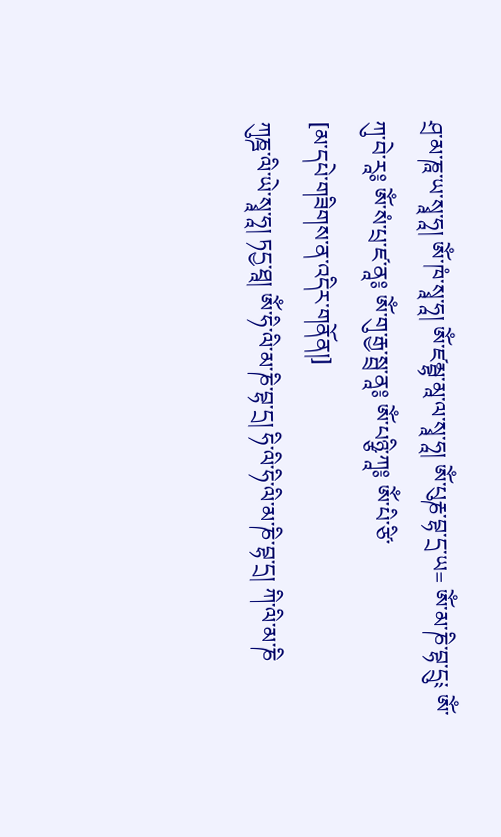ཤྲ་མ་ཎཱ་ཡ་སྭཱ་ཧཱ། ཨོཾ་ཁཾ་སྭཱ་ཧཱ། ཨོཾ་ཛམྦྷ་མཱ་ལ་སྭཱ་ཧཱ། ཨོཾ་པུརྞ་བྷ་དྲ་ཡ= ཨོཾ་མ་ཎི་བྷ་དྲུ༴ ཨོཾ་ཀུ་བེ་རཱ༔ ཨོཾ་སཾ་པྲ་ཛ་ནཱ༔ ཨོཾ་གུ་རྒྱ་སྦྲ་ནཱ༔ ཨོཾ་པཉྩི་ཀཱ༔ ཨོཾ་པི་ཙི་
[མ་དཔེ་གཟིགས་ན་འདིར་གནོན།]
ཀུཎྜ་ལི་ཡེ་སྭཱ་ཧཱ། ཏདྱ་ཐཱ། ཨོཾ་ཧི་ལི་མ་ཎི་བྷ་དྲ། ཧི་ལི་ཧི་ལི་མ་ཎི་བྷ་དྲ། ཀི་ལི་མ་ཎི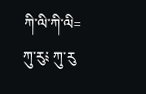ཀི་ལི་ཀི་ལི= ཀུ་རུ༴ ཀུ་རུ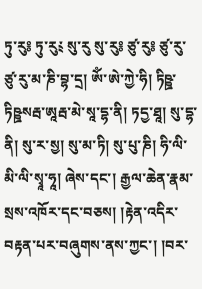ཏུ་རུ༔ ཏུ་རུ༴ སུ་རུ སུ་རུ༔ ཙུ་རུ༔ ཙུ་རུ་ཙུ་རུ་མ་ཎི་བྷ་དྲ། ཨོཾ་ཨེ་ཀྱེ་ཧི། ཏིཥྛ་ཏིཥྛསརྦ་ཨཱརྦ་མེ་སཱ་དྷ་ནི། ཏདྱ་ཐཱ། སུ་དྷ་ནི། སུ་ར་སྱ། སུ་མ་ཏི། སུ་པུ་ཎི། ཧི་ལི་མི་ལི་སྭཱ་ཧཱ། ཞེས་དང་། རྒྱལ་ཆེན་རྣམ་སྲས་འཁོར་དང་བཅས། །རྟེན་འདིར་བརྟན་པར་བཞུགས་ནས་ཀྱང་། །བར་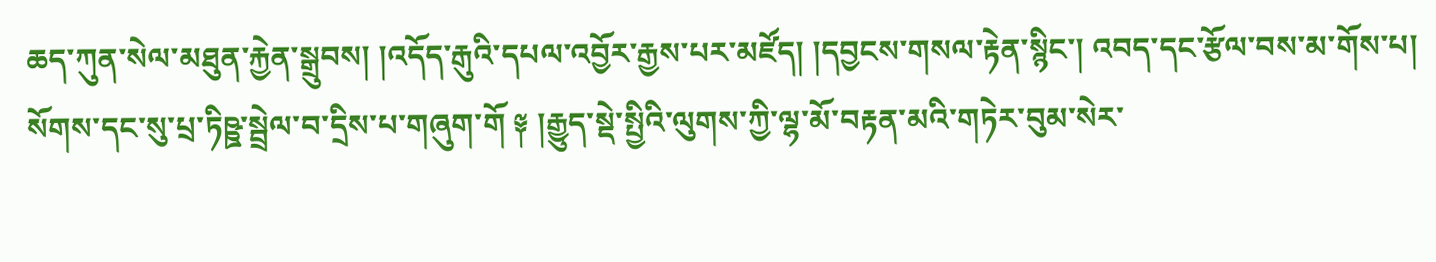ཆད་ཀུན་སེལ་མཐུན་རྐྱེན་སྒྲུབས། །འདོད་རྒུའི་དཔལ་འབྱོར་རྒྱས་པར་མཛོད། །དབྱངས་གསལ་རྟེན་སྙིང་། འབད་དང་རྩོལ་བས་མ་གོས་པ། སོགས་དང་སུ་པྲ་ཏིཥྛ་སྦྲེལ་བ་དྲིས་པ་གཞུག་གོ ༈ །རྒྱུད་སྡེ་སྤྱིའི་ལུགས་ཀྱི་ལྷ་མོ་བརྟན་མའི་གཏེར་བུམ་སེར་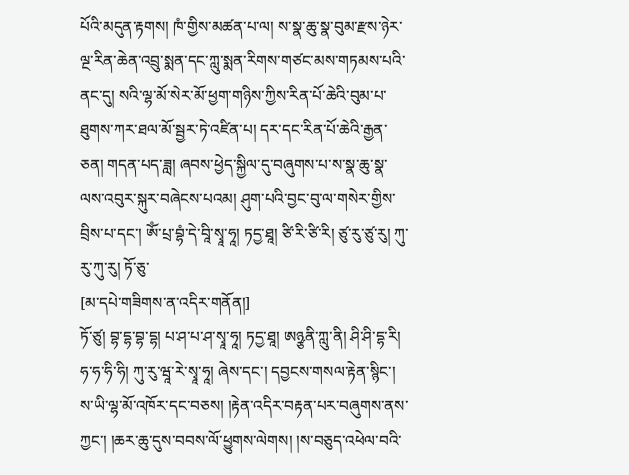པོའི་མདུན་རྟགས། ཁཾ་གྱིས་མཚན་པ་ལ། ས་སྣ་ཆུ་སྣ་བུམ་རྫས་ཉེར་ལྔ་རིན་ཆེན་འབྲུ་སྨན་དང་ཀླུ་སྨན་རིགས་གཙང་མས་གཏམས་པའི་ནང་དུ། སའི་ལྷ་མོ་སེར་མོ་ཕྱག་གཉིས་ཀྱིས་རིན་པོ་ཆེའི་བུམ་པ་ཐུགས་ཀར་ཐལ་མོ་སྦྱར་ཏེ་འཛིན་པ། དར་དང་རིན་པོ་ཆེའི་རྒྱན་ཅན། གདན་པད་ཟླ། ཞབས་ཕྱེད་སྐྱིལ་དུ་བཞུགས་པ་ས་སྣ་ཆུ་སྣ་ལས་འབུར་སྐུར་བཞེངས་པའམ། ཤུག་པའི་བྱང་བུ་ལ་གསེར་གྱིས་བྲིས་པ་དང་། ༀ་པྲ་བྷཾ་དེ་བཱི་སྭཱ་ཧཱ། ཏདྱ་ཐཱ། ཙི་རི་ཙི་རི། ཙུ་རུ་ཙུ་རུ། ཀུ་རུ་ཀུ་རུ། ཏོ་ཅུ་
[མ་དཔེ་གཟིགས་ན་འདིར་གནོན།]
ཏོ་ཙུ། བྷ་དྷ་བྷ་དྷ། པ་ཤ་པ་ཤ་སྭཱ་ཧཱ། ཏདྱ་ཐཱ། ཨཉྩནི་ཀླུ་ནི། ཤི་ཤི་དྷ་རི། ཧ་ཧ་ཧི་ཧི། ཀུ་རུ་ཝཱ་རེ་སྭཱ་ཧཱ། ཞེས་དང་། དབྱངས་གསལ་རྟེན་སྙིང་། ས་ཡི་ལྷ་མོ་འཁོར་དང་བཅས། །རྟེན་འདིར་བརྟན་པར་བཞུགས་ནས་ཀྱང་། །ཆར་ཆུ་དུས་བབས་ལོ་ཕྱུགས་ལེགས། །ས་བཅུད་འཕེལ་བའི་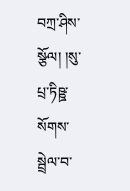བཀྲ་ཤིས་སྩོལ། །སུ་པྲ་ཏིཥྛ་སོགས་སྦྲེལ་བ་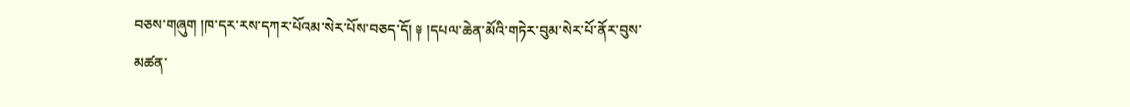བཅས་གཞུག །ཁ་དར་རས་དཀར་པོའམ་སེར་པོས་བཅད་དོ། ༈ །དཔལ་ཆེན་མོའི་གཏེར་བུམ་སེར་པོ་ནོར་བུས་མཚན་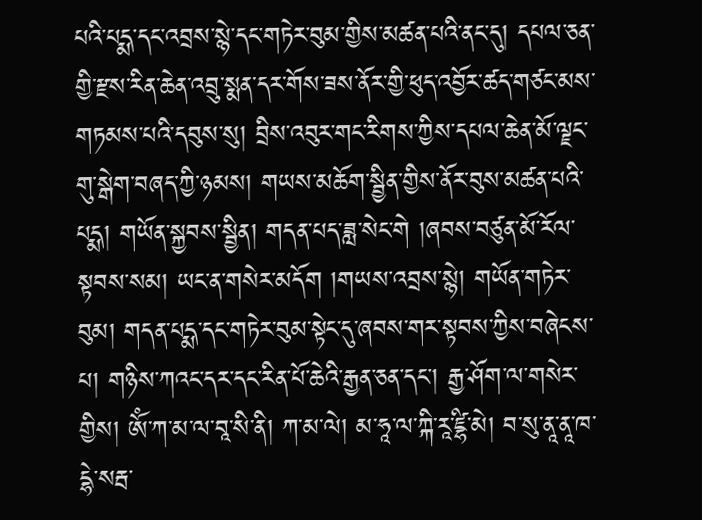པའི་པདྨ་དང་འབྲས་སྙེ་དང་གཏེར་བུམ་གྱིས་མཚན་པའི་ནང་དུ། དཔལ་ཅན་གྱི་རྫས་རིན་ཆེན་འབྲུ་སྨན་དར་གོས་ཟས་ནོར་གྱི་ཕུད་འབྱོར་ཚད་གཙང་མས་གཏམས་པའི་དབུས་སུ། བྲིས་འབུར་གང་རིགས་ཀྱིས་དཔལ་ཆེན་མོ་ལྗང་གུ་སྒེག་བཞད་ཀྱི་ཉམས། གཡས་མཆོག་སྦྱིན་གྱིས་ནོར་བུས་མཚན་པའི་པདྨ། གཡོན་སྐྱབས་སྦྱིན། གདན་པད་ཟླ་སེང་གེ །ཞབས་བཙུན་མོ་རོལ་སྟབས་སམ། ཡང་ན་གསེར་མདོག །གཡས་འབྲས་སྙེ། གཡོན་གཏེར་བུམ། གདན་པདྨ་དང་གཏེར་བུམ་སྟེང་དུ་ཞབས་གར་སྟབས་ཀྱིས་བཞེངས་པ། གཉིས་ཀའང་དར་དང་རིན་པོ་ཆེའི་རྒྱན་ཅན་དང་། རྒྱ་ཤོག་ལ་གསེར་གྱིས། ཨོཾ་ཀ་མ་ལ་བཱ་སི་ནི། ཀ་མ་ལེ། མ་ཧཱ་ལ་ཀྐི་རཱ་ཛྷི་མེ། བ་སུ་ནཱ་ནཱ་ཁ་དྷེ་སརྦ་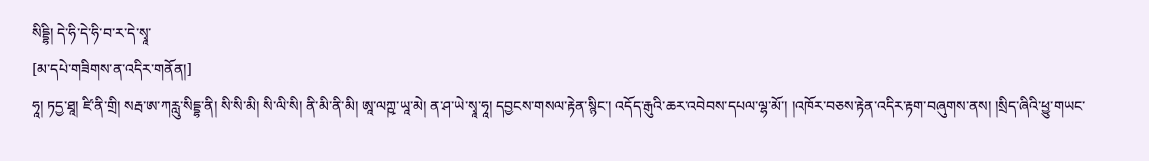སིདྡྷི། དེ་ཧི་དེ་ཧི་བ་ར་དེ་སྭཱ་
[མ་དཔེ་གཟིགས་ན་འདིར་གནོན།]
ཧཱ། ཏདྱ་ཐཱ། ཛི་ནི་གྲི། སརྦ་ཨ་ཀརླུ་སིདྡྷ་ནི། སི་སི་མི། སི་ལི་སི། ནི་མི་ནི་མི། ཨཱ་ལཀྵ་ཡཱ་མེ། ན་ཤ་ཡེ་སྭཱ་ཧཱ། དབྱངས་གསལ་རྟེན་སྙིང་། འདོད་རྒུའི་ཆར་འབེབས་དཔལ་ལྷ་མོ་། །འཁོར་བཅས་རྟེན་འདིར་རྟག་བཞུགས་ནས། །སྲིད་ཞིའི་ཕྱུ་གཡང་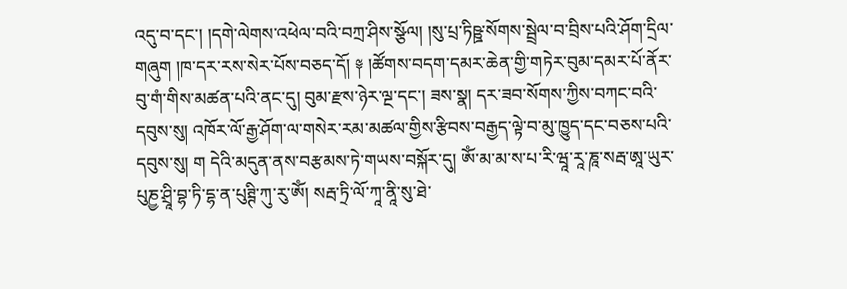འདུ་བ་དང་། །དགེ་ལེགས་འཕེལ་བའི་བཀྲ་ཤིས་སྩོལ། །སུ་པྲ་ཏིཥྛ་སོགས་སྦྲེལ་བ་བྲིས་པའི་ཤོག་དྲིལ་གཞུག །ཁ་དར་རས་སེར་པོས་བཅད་དོ། ༈ །ཚོགས་བདག་དམར་ཆེན་གྱི་གཏེར་བུམ་དམར་པོ་ནོར་བུ་གཾ་གིས་མཚན་པའི་ནང་དུ། བུམ་རྫས་ཉེར་ལྔ་དང་། ཟས་སྣ། དར་ཟབ་སོགས་ཀྱིས་བཀང་བའི་དབུས་སུ། འཁོར་ལོ་རྒྱ་ཤོག་ལ་གསེར་རམ་མཚལ་གྱིས་རྩིབས་བརྒྱད་ལྟེ་བ་མུ་ཁྱུད་དང་བཅས་པའི་དབུས་སུ། ག དེའི་མདུན་ནས་བརྩམས་ཏེ་གཡས་བསྐོར་དུ། ཨོཾ་མ་མ་ས་པ་རི་ཝཱ་རཱ་ཎཱ་སརྦ་ཨཱ་ཡུར་པུཎྱ་ཤྲཱི་བྷ་ཏི་དྷ་ན་པུཊྚི་ཀུ་རུ་ཨོཾ། སརྦ་ཏྲི་ལོ་ཀཱ་ནཱི་སུ་ཐེ་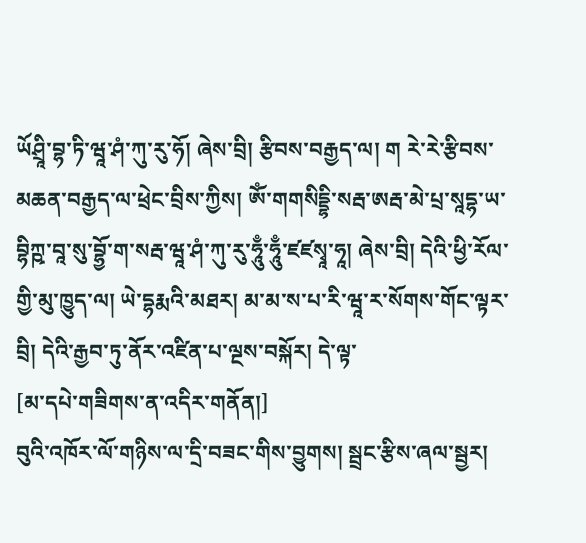ཡོཤྲཱི་བྷ་ཏི་ཝཱ་ཤཾ་ཀུ་རུ་ཧོ། ཞེས་བྲི། རྩིབས་བརྒྱད་ལ། ག རེ་རེ་རྩིབས་མཆན་བརྒྱད་ལ་ཕྲེང་བྲིས་ཀྱིས། ཨོཾ་གགསིདྡྷི་སརྦ་ཨརྦ་མེ་པྲ་སཱདྷ་ཡ་བྷིཀྵ་བཱ་སུ་བྷྱོ་ག་སརྦ་ཝཱ་ཤཾ་ཀུ་རུ་ཧཱུྃ་ཧཱུྃ་ཛཛསྭཱ་ཧཱ། ཞེས་བྲི། དེའི་ཕྱི་རོལ་གྱི་མུ་ཁྱུད་ལ། ཡེ་དྷརྨའི་མཐར། མ་མ་ས་པ་རི་ཝཱ་ར་སོགས་གོང་ལྟར་བྲི། དེའི་རྒྱབ་ཏུ་ནོར་འཛིན་པ་ལྔས་བསྐོར། དེ་ལྟ་
[མ་དཔེ་གཟིགས་ན་འདིར་གནོན།]
བུའི་འཁོར་ལོ་གཉིས་ལ་དྲི་བཟང་གིས་བྱུགས། སྦྲང་རྩིས་ཞལ་སྦྱར།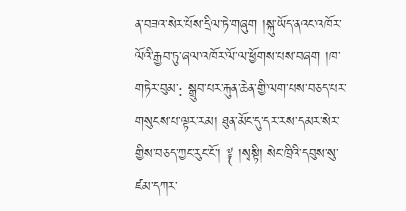ན་བཟའ་སེར་པོས་དྲིལ་ཏེ་གཞུག །སྐུ་ཡོད་ནའང་འཁོར་ལོའི་རྒྱབ་ཏུ་ཞལ་འཁོར་ལོ་ལ་ཕྱོགས་པས་བཞག །ཁ་གཏེར་བུམ་: སྒྲུབ་པར་རྐུན་ཆེན་གྱི་ལག་པས་བཅད་པར་གསུངས་པ་ལྟར་རམ། ཐུན་མོང་དུ་དར་རས་དམར་སེར་གྱིས་བཅད་ཀྱང་རུང་ངོ་། ༈ །སྭསྟི། སེང་ཁྲིའི་དབུས་སུ་ཛམ་དཀར་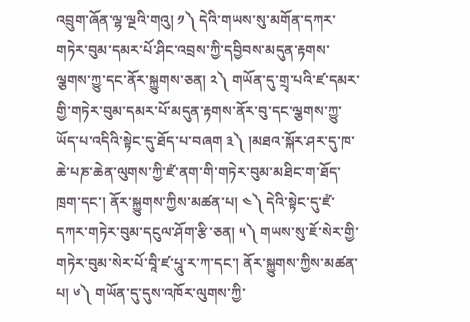འབྲུག་ཞོན་ལྷ་ལྔའི་གའུ། ༡༽ དེའི་གཡས་སུ་མགོན་དཀར་གཏེར་བུམ་དམར་པོ་ཤིང་འབྲས་ཀྱི་དབྱིབས་མདུན་རྟགས་ལྕགས་ཀྱུ་དང་ནོར་སྐྱུགས་ཅན། ༢༽ གཡོན་དུ་གྲྭ་པའི་ཛ་དམར་གྱི་གཏེར་བུམ་དམར་པོ་མདུན་རྟགས་ནོར་བུ་དང་ལྕགས་ཀྱུ་ཡོད་པ་འདིའི་སྟེང་དུ་ཐོད་པ་བཞག ༣༽ །མཐའ་སྐོར་ཤར་དུ་ཁ་ཆེ་པཎ་ཆེན་ལུགས་ཀྱི་ཛཾ་ནག་གི་གཏེར་བུམ་མཐིང་ག་ཐོད་ཁྲག་དང་། ནོར་སྐྱུགས་ཀྱིས་མཚན་པ། ༤༽ དེའི་སྟེང་དུ་ཛཾ་དཀར་གཏེར་བུམ་དངུལ་ཤོག་རྩི་ཅན། ༥༽ གཡས་སུ་ཇོ་སེར་གྱི་གཏེར་བུམ་སེར་པོ་བཱི་ཛ་པཱུ་ར་ཀ་དང་། ནོར་སྐྱུགས་ཀྱིས་མཚན་པ། ༦༽ གཡོན་དུ་དུས་འཁོར་ལུགས་ཀྱི་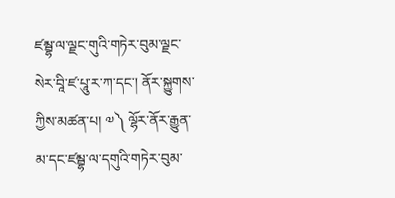ཛམྦྷ་ལ་ལྗང་གུའི་གཏེར་བུམ་ལྗང་སེར་བཱི་ཛ་པཱུ་ར་ཀ་དང་། ནོར་སྐྱུགས་ཀྱིས་མཚན་པ། ༧༽ ལྷོར་ནོར་རྒྱུན་མ་དང་ཛམྦྷ་ལ་དགུའི་གཏེར་བུམ་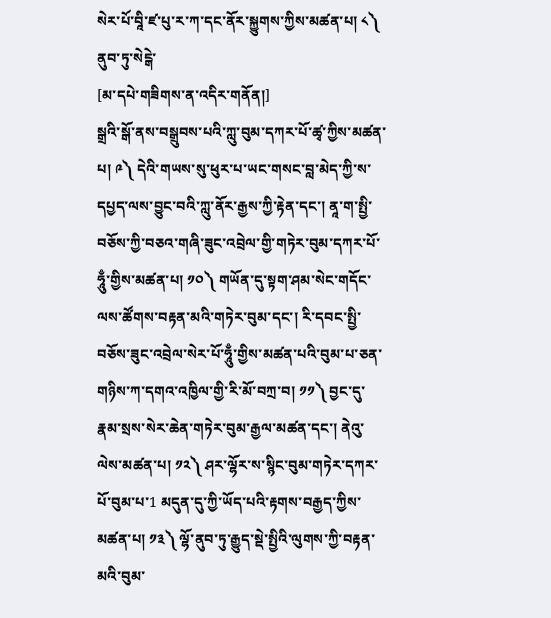སེར་པོ་བཱི་ཛ་པུ་ར་ཀ་དང་ནོར་སྐྱུགས་ཀྱིས་མཚན་པ། ༨༽ ནུབ་ཏུ་སེངྒེ་
[མ་དཔེ་གཟིགས་ན་འདིར་གནོན།]
སྒྲའི་སྒོ་ནས་བསྒྲུབས་པའི་ཀླུ་བུམ་དཀར་པོ་ཚྭ་ཀྱིས་མཚན་པ། ༩༽ དེའི་གཡས་སུ་ཕུར་པ་ཡང་གསང་བླ་མེད་ཀྱི་ས་དཔྱད་ལས་བྱུང་བའི་ཀླུ་ནོར་རྒྱས་ཀྱི་རྟེན་དང་། ནཱ་ག་སྤྱི་བཅོས་ཀྱི་བཅའ་གཞི་ཟུང་འབྲེལ་གྱི་གཏེར་བུམ་དཀར་པོ་ཧཱུྃ་གྱིས་མཚན་པ། ༡༠༽ གཡོན་དུ་སྟག་ཤམ་སེང་གདོང་ལས་ཚོགས་བརྟན་མའི་གཏེར་བུམ་དང་། རི་དབང་སྤྱི་བཅོས་ཟུང་འབྲེལ་སེར་པོ་ཧཱུྃ་གྱིས་མཚན་པའི་བུམ་པ་ཅན་གཉིས་ཀ་དགའ་འཁྱིལ་གྱི་རི་མོ་བཀྲ་བ། ༡༡༽ བྱང་དུ་རྣམ་སྲས་སེར་ཆེན་གཏེར་བུམ་རྒྱལ་མཚན་དང་། ནེའུ་ལེས་མཚན་པ། ༡༢༽ ཤར་ལྷོར་ས་སྙིང་བུམ་གཏེར་དཀར་པོ་བུམ་པ་1 མདུན་དུ་ཀྱི་ཡོད་པའི་རྟགས་བརྒྱད་ཀྱིས་མཚན་པ། ༡༣༽ ལྷོ་ནུབ་ཏུ་རྒྱུད་སྡེ་སྤྱིའི་ལུགས་ཀྱི་བརྟན་མའི་བུམ་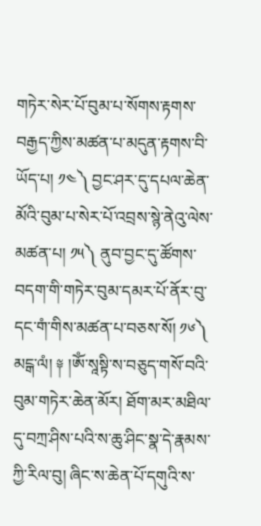གཏེར་སེར་པོ་བུམ་པ་སོགས་རྟགས་བརྒྱད་ཀྱིས་མཚན་པ་མདུན་རྟགས་བི་ཡོད་པ། ༡༤༽ བྱང་ཤར་དུ་དཔལ་ཆེན་མོའི་བུམ་པ་སེར་པོ་འབྲས་སྙེ་ནེའུ་ལེས་མཚན་པ། ༡༥༽ ནུབ་བྱང་དུ་ཚོགས་བདག་གི་གཏེར་བུམ་དམར་པོ་ནོར་བུ་དང་གཾ་གིས་མཚན་པ་བཅས་སོ། ༡༦༽ མངྒ་ལཾ། ༈ །ཨོཾ་སཱསྟི་ས་བཅུད་གསོ་བའི་བུམ་གཏེར་ཆེན་མོར། ཐོག་མར་མཐིལ་དུ་བཀྲ་ཤིས་པའི་ས་ཆུ་ཤིང་སྣ་དེ་རྣམས་ཀྱི་རིལ་བུ། ཞིང་ས་ཆེན་པོ་དགུའི་ས་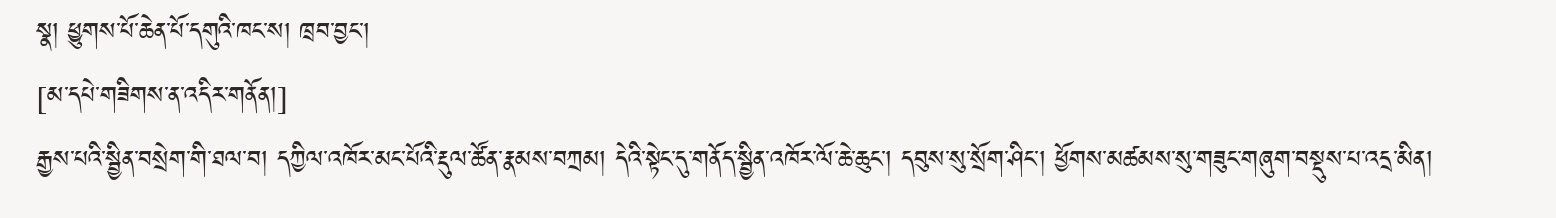སྣ། ཕྱུགས་པོ་ཆེན་པོ་དགུའི་ཁང་ས། ཁྲབ་བྱང་།
[མ་དཔེ་གཟིགས་ན་འདིར་གནོན།]
རྒྱས་པའི་སྦྱིན་བསྲེག་གི་ཐལ་བ། དཀྱིལ་འཁོར་མང་པོའི་རྡུལ་ཚོན་རྣམས་བཀྲམ། དེའི་སྟེང་དུ་གནོད་སྦྱིན་འཁོར་ལོ་ཆེ་ཆུང་། དབུས་སུ་སྲོག་ཤིང་། ཕྱོགས་མཚམས་སུ་གཟུང་གཞུག་བསྡུས་པ་འདྲ་མིན།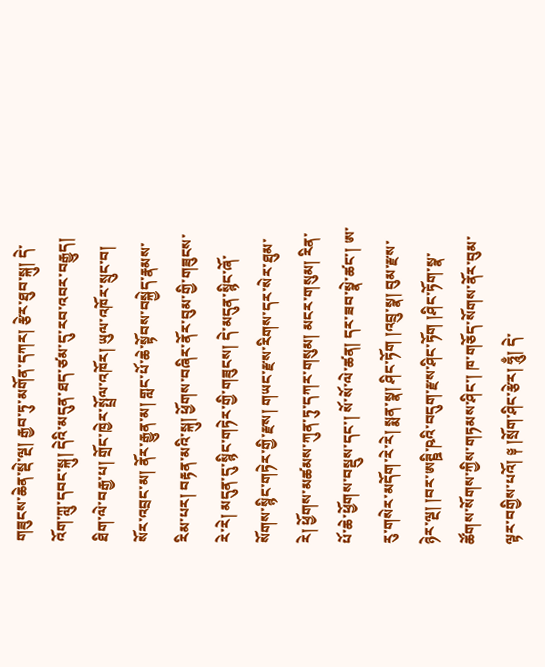གཟུངས་ཆེན་སྡེ་ལྔ། རྒྱབ་ཏུ་མགོན་དཀར། རྩེར་ཐུབ་སྐུ། དེ་འོག་ཀླུ་དབང་སྐུ། དེའི་མདུན་ཐད་ཙམ་དུ་རབ་འབར་བརྒྱུད། ཐིག་ལེ་བརྒྱ་པ། གྲོང་ཁྱེར་སྤྲོལ་འཁོར། ཡུལ་འཁོར་སྲུང་བ། སོར་འབྲང་མ། ནོར་རྒྱུན་མ། གླང་པོ་ཆེ་སྟོབས་བསྐྱེད་རྣམས་རིམ་པར། བརྟན་མའི་སྐུ། ཕྱོགས་བཞིར་ནོར་བུམ་གྱི་གཟུངས་རེ་རེ། མདུན་དུ་སྙིང་གཏེར་གྱི་གཟུངས། དེ་མདུན་སྙིང་ཞོ་སོགས་སྙིང་གཏེར་གྱི་རྫས། གཡང་རྫས་རིགས་དར་སེར་ཐུམ་རེ། ཕྱོགས་མཚམས་ཀུན་ཏུ་དཀར་གསུམ། མངར་གསུམ། རིན་པོ་ཆེ་ཕྱོགས་བསྡུས་དང་། སོ་སོ་ལེ་ཚན། དར་ཟབ་སྣེ་ཚང་། ཨ་རུ་གསེར་མདོག་རེ་རེ། སྨན་སྣ། ཤིང་ཏོག །འབྲུ་སྣ། བུམ་རྫས་ཉེར་ལྔ། །བར་ཨཊྛི་ཥའི་བདུག་རྫས་ཤིང་ཏོག །ཤིང་ཏོག་སྣ་ཚོགས་སོགས་ཀྱིས་གཏམས་ཤིང་། ཁ་གཅོད་སོགས་ནོར་བུམ་ལྟར་བགྱིས་པའོ། ༈ །སྲོག་ཤིང་རྩེར། ཧཱུྃ། དེ་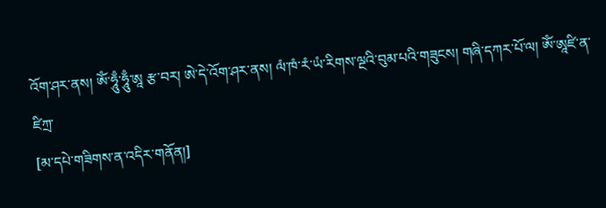འོག་ཤར་ནས། ཨོཾ་ཧཱུྃ་ཧཱུྃ་ཨཱ རྩ་བར། ཨེ་དེ་འོག་ཤར་ནས། ལཾ་ཁཾ་རཾ་ཡཾ་རིགས་ལྔའི་བུམ་པའི་གཟུངས། གཞི་དཀར་པོ་ལ། ཨོཾ་ཨཱཛི་ན་ཛིཀྲ་
[མ་དཔེ་གཟིགས་ན་འདིར་གནོན།]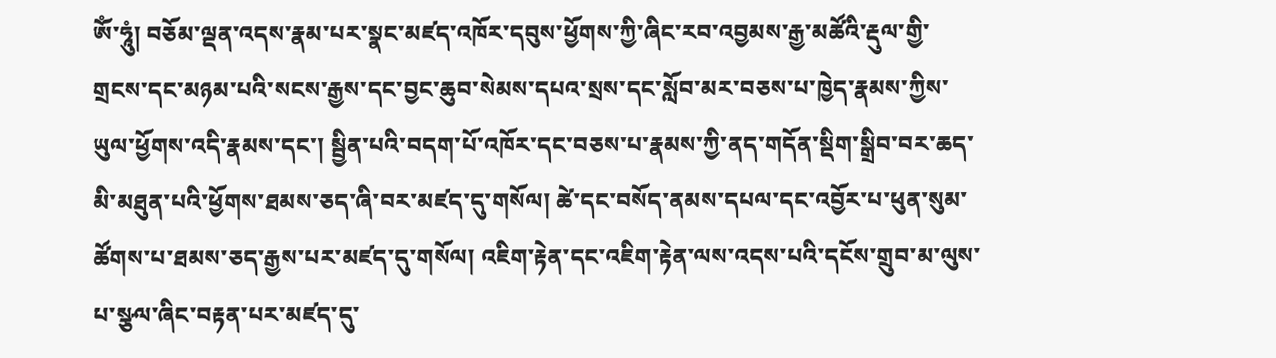ཨོཾ་ཧཱུཾ། བཅོམ་ལྡན་འདས་རྣམ་པར་སྣང་མཛད་འཁོར་དབུས་ཕྱོགས་ཀྱི་ཞིང་རབ་འབྱམས་རྒྱ་མཚོའི་རྡུལ་གྱི་གྲངས་དང་མཉམ་པའི་སངས་རྒྱས་དང་བྱང་ཆུབ་སེམས་དཔའ་སྲས་དང་སློབ་མར་བཅས་པ་ཁྱེད་རྣམས་ཀྱིས་ཡུལ་ཕྱོགས་འདི་རྣམས་དང་། སྦྱིན་པའི་བདག་པོ་འཁོར་དང་བཅས་པ་རྣམས་ཀྱི་ནད་གདོན་སྡིག་སྒྲིབ་བར་ཆད་མི་མཐུན་པའི་ཕྱོགས་ཐམས་ཅད་ཞི་བར་མཛད་དུ་གསོལ། ཚེ་དང་བསོད་ནམས་དཔལ་དང་འབྱོར་པ་ཕུན་སུམ་ཚོགས་པ་ཐམས་ཅད་རྒྱས་པར་མཛད་དུ་གསོལ། འཇིག་རྟེན་དང་འཇིག་རྟེན་ལས་འདས་པའི་དངོས་གྲུབ་མ་ལུས་པ་སྩལ་ཞིང་བརྟན་པར་མཛད་དུ་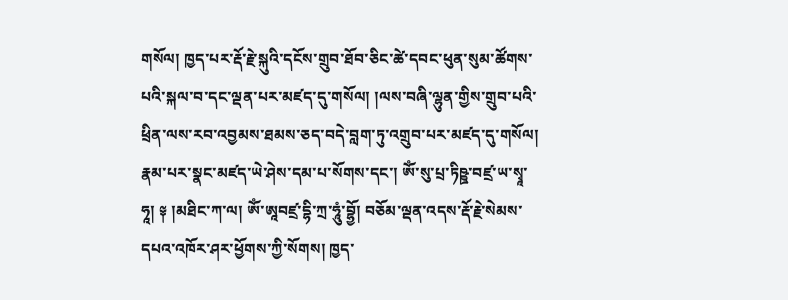གསོལ། ཁྱད་པར་རྡོ་རྗེ་སྐུའི་དངོས་གྲུབ་ཐོབ་ཅིང་ཚེ་དབང་ཕུན་སུམ་ཚོགས་པའི་སྐལ་བ་དང་ལྡན་པར་མཛད་དུ་གསོལ། །ལས་བཞི་ལྷུན་གྱིས་གྲུབ་པའི་ཕྲིན་ལས་རབ་འབྱམས་ཐམས་ཅད་བདེ་བླག་ཏུ་འགྲུབ་པར་མཛད་དུ་གསོལ། རྣམ་པར་སྣང་མཛད་ཡེ་ཤེས་དམ་པ་སོགས་དང་། ༀ་སུ་པྲ་ཏིཥྛ་བཛྲ་ཡ་སྭཱ་ཧཱ། ༈ །མཐིང་ཀ་ལ། ཨོཾ་ཨཱབཛྲ་དྷི་ཀྲ་ཧཱུཾ་བྷྱོ། བཅོམ་ལྡན་འདས་རྡོ་རྗེ་སེམས་དཔའ་འཁོར་ཤར་ཕྱོགས་ཀྱི་སོགས། ཁྱད་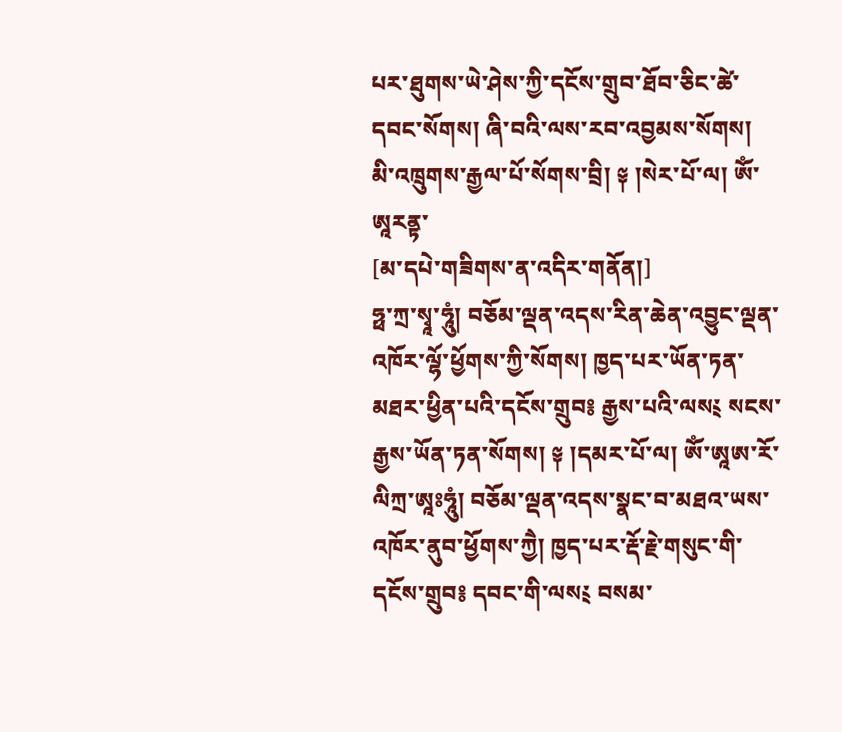པར་ཐུགས་ཡེ་ཤེས་ཀྱི་དངོས་གྲུབ་ཐོབ་ཅིང་ཚེ་དབང་སོགས། ཞི་བའི་ལས་རབ་འབྱམས་སོགས། མི་འཁྲུགས་རྒྱལ་པོ་སོགས་བྲི། ༈ །སེར་པོ་ལ། ཨོཾ་ཨཱརནྟ་
[མ་དཔེ་གཟིགས་ན་འདིར་གནོན།]
ཧྥ་ཀྲ་སྭཱ་ཧཱུཾ། བཅོམ་ལྡན་འདས་རིན་ཆེན་འབྱུང་ལྡན་འཁོར་ལྷོ་ཕྱོགས་ཀྱི་སོགས། ཁྱད་པར་ཡོན་ཏན་མཐར་ཕྱིན་པའི་དངོས་གྲུབ༔ རྒྱས་པའི་ལས༴ སངས་རྒྱས་ཡོན་ཏན་སོགས། ༈ །དམར་པོ་ལ། ཨོཾ་ཨཱཨ་རོ་ལིཀྲ་ཨཱཿཧཱུཾ། བཅོམ་ལྡན་འདས་སྣང་བ་མཐའ་ཡས་འཁོར་ནུབ་ཕྱོགས་ཀྱཻ། ཁྱད་པར་རྡོ་རྗེ་གསུང་གི་དངོས་གྲུབ༔ དབང་གི་ལས༴ བསམ་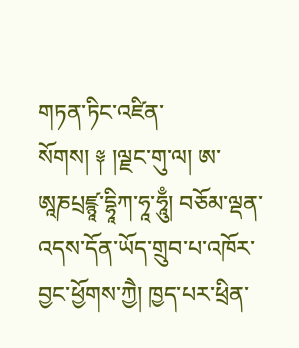གཏན་ཏིང་འཛིན་སོགས། ༈ །ལྗང་གུ་ལ། ཨ་ཨཱཎཔྲཛྙཱ་དྷཱིཀ་ཧཱ་ཧཱུྃ། བཅོམ་ལྡན་འདས་དོན་ཡོད་གྲུབ་པ་འཁོར་བྱང་ཕྱོགས་ཀྱཻ། ཁྱད་པར་ཕྲིན་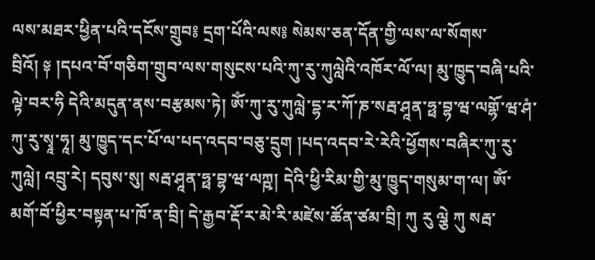ལས་མཐར་ཕྱིན་པའི་དངོས་གྲུབ༔ དྲག་པོའི་ལས༔ སེམས་ཅན་དོན་གྱི་ལས་ལ་སོགས་བྲིའོ། ༈ །དཔའ་བོ་གཅིག་གྲུབ་ལས་གསུངས་པའི་ཀུ་རུ་ཀུལླེའི་འཁོར་ལོ་ལ། མུ་ཁྱུད་བཞི་པའི་ལྟེ་བར་ཧི དེའི་མདུན་ནས་བརྩམས་ཏེ། ཨོཾ་ཀུ་རུ་ཀུལླེ་དྷ་ར་ཀོ་ཎ་སརྦ་ཤཱན་ཧྥ་བྷ་ཝ་ལགྷོ་ཝ་ཤཾ་ཀུ་རུ་སྭཱ་ཧཱ། མུ་ཁྱུད་དང་པོ་ལ་པད་འདབ་བཅུ་དྲུག །པད་འདབ་རེ་རེའི་ཕྱོགས་བཞིར་ཀུ་རུ་ཀུལླེ། འབྲུ་རེ། དབུས་སུ། སརྦ་ཤཱན་ཧྥ་བྷ་ཝ་ལཀྵ། དེའི་ཕྱི་རིམ་གྱི་མུ་ཁྱུད་གསུམ་ག་ལ། ཨོཾ་མགོ་བོ་ཕྱིར་བསྟན་པ་ཁོ་ན་བྲི། དེ་རྒྱབ་རྡོ་ར་མེ་རི་མཛེས་ཚོན་ཙམ་བྲི། ཀུ རུ ལྕེ ཀུ སརྦ་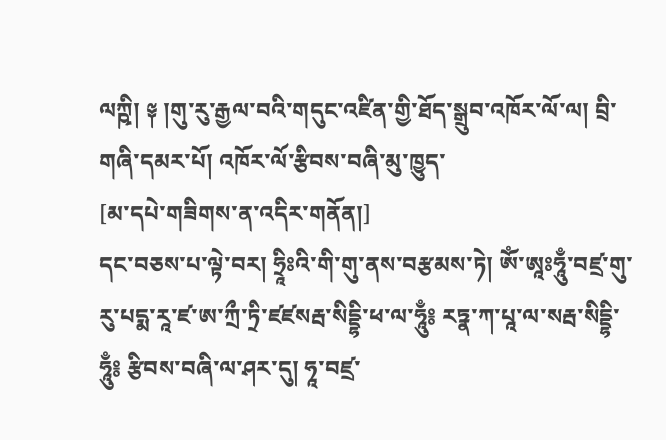ལཀྵི། ༈ །གུ་རུ་རྒྱལ་བའི་གདུང་འཛིན་གྱི་ཐོད་སྒྲུབ་འཁོར་ལོ་ལ། བྲི་གཞི་དམར་པོ། འཁོར་ལོ་རྩིབས་བཞི་མུ་ཁྱུད་
[མ་དཔེ་གཟིགས་ན་འདིར་གནོན།]
དང་བཅས་པ་ལྟེ་བར། ཧྲཱིཿའི་གི་གུ་ནས་བརྩམས་ཏེ། ཨོཾ་ཨཱཿཧཱུྃ་བཛྲ་གུ་རུ་པདྨ་རཱ་ཛ་ཨ་ཀྲྀ་ཏྲི་ཛཛསརྦ་སིདྡྷི་ཕ་ལ་ཧཱུྃ༔ རཏྣ་ཀ་པཱ་ལ་སརྦ་སིདྡྷི་ཧཱུྃ༔ རྩིབས་བཞི་ལ་ཤར་དུ། ཧཱ་བཛྲ་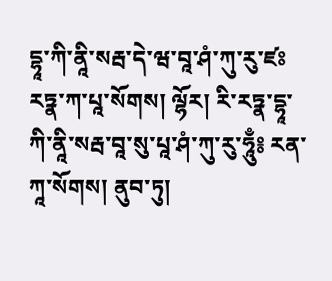དྷཱ་ཀི་ནཱི་སརྦ་དེ་ཝ་བཱ་ཤཾ་ཀུ་རུ་ཛཿ རཏྣ་ཀ་པཱ་སོགས། ལྷོར། རི་རཏྣ་དྷཱ་ཀི་ནཱི་སརྦ་བཱ་སུ་པཱ་ཤཾ་ཀུ་རུ་ཧཱུྃ༔ རན་ཀཱ་སོགས། ནུབ་ཏུ།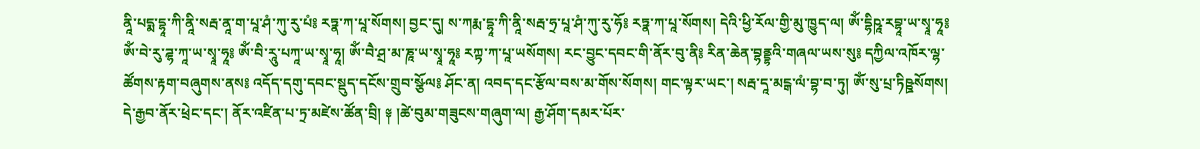ནཱི་པདྨ་དྷཱ་ཀི་ནཱི་སརྦ་ནཱ་ག་པཱ་ཤཾ་ཀུ་རུ་པཾ༔ རཏྣ་ཀ་པཱ་སོགས། བྱང་དུ། ས་ཀརྨ་དྷཱ་ཀི་ནཱི་སརྦ་ཧྲ་པཱ་ཤཾ་ཀུ་རུ་ཧོ༔ རཏྣ་ཀ་པཱ་སོགས། དེའི་ཕྱི་རོལ་གྱི་མུ་ཁྱུད་ལ། ཨོཾ་དྷིཥཱ་རབྷཱ་ཡ་སྭཱ་ཧཱ༔ ཨོཾ་བེ་རུ་ཌྷ་ཀཱ་ཡ་སྭཱ་ཧཱ༔ ཨོཾ་བི་རཱུ་པཀཱ་ཡ་སྭཱ་ཧཱ། ཨོཾ་བཻ་ཤྲ་མ་ཎཱ་ཡ་སྭཱ་ཧཱ༔ རཀྟ་ཀ་པཱ་ཡསོགས། རང་བྱུང་དབང་གི་ནོར་བུ་ནི༔ རིན་ཆེན་བྷནྡྷའི་གཞལ་ཡས་སུ༔ དཀྱིལ་འཁོར་ལྷ་ཚོགས་རྟག་བཞུགས་ནས༔ འདོད་དགུ་དབང་སྡུད་དངོས་གྲུབ་སྩོལ༔ ཤོང་ན། འབད་དང་རྩོལ་བས་མ་གོས་སོགས། གང་ལྟར་ཡང་། སརྦ་དཱ་མངྒ་ལཾ་བྷ་བ་ཏུ། ༀ་སུ་པྲ་ཏིཥྛསོགས། དེ་རྒྱབ་ནོར་ཕྲེང་དང་། ནོར་འཛིན་པ་ཏྲ་མཛེས་ཚོན་བྲི། ༈ །ཚེ་བུམ་གཟུངས་གཞུག་ལ། རྒྱ་ཤོག་དམར་པོར་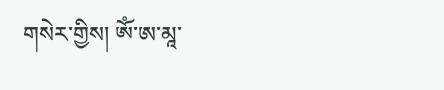གསེར་གྱིས། ཨོཾ་ཨ་མཱ་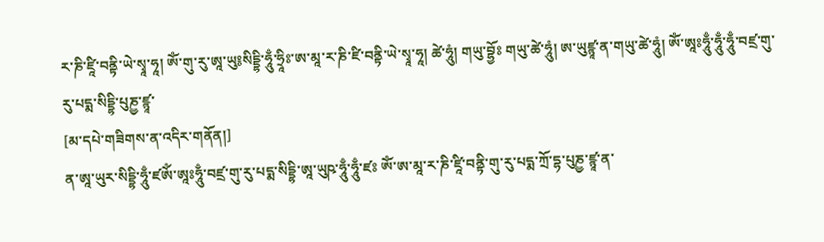ར་ཎི་ཛཱི་བནྟི་ཡེ་སྭཱ་ཧཱ། ཨོཾ་གུ་རུ་ཨཱ་ཡུ༔སིདྡྷི་ཧཱུྃ་ཧྲཱིཿ་ཨ་མཱ་ར་ཎི་ཛི་བནྟི་ཡེ་སྭཱ་ཧཱ། ཚེ་ཧཱུཾ། གཡུ་བྷྱོཿ གཡུ་ཚེ་ཧཱུཾ། ཨ་ཡུཛྙཱ་ན་གཡུ་ཚེ་ཧཱུཾ། ཨོཾ་ཨཱཿཧཱུྃ་ཧཱུྃ་ཧཱུྃ་བཛྲ་གུ་རུ་པདྨ་སིདྡྷི་པུཎྱ་ཛྙཱ་
[མ་དཔེ་གཟིགས་ན་འདིར་གནོན།]
ན་ཨཱ་ཡུར་སིདྡྷི་ཧཱུྃ་ཛཨོཾ་ཨཱཿཧཱུྃ་བཛྲ་གུ་རུ་པདྨ་སིདྡྷི་ཨཱ་ཡུཥ་ཧཱུྃ་ཧཱུྃ་ཛཿ ཨོཾ་ཨ་མཱ་ར་ཎི་ཛཱི་བནྟི་གུ་རུ་པདྨ་ཀྲོ་དྷ་པུཎྱ་ཛྙཱ་ན་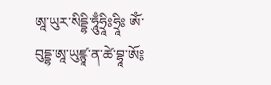ཨཱ་ཡུར་སིདྡྷི་ཧཱུྃཧྲཱིཿཧྲཱིཿ ཨོཾ་བུདྡྷ་ཨཱ་ཡུཛྙཱ་ན་ཚེ་བྷཱ་ཨོ༔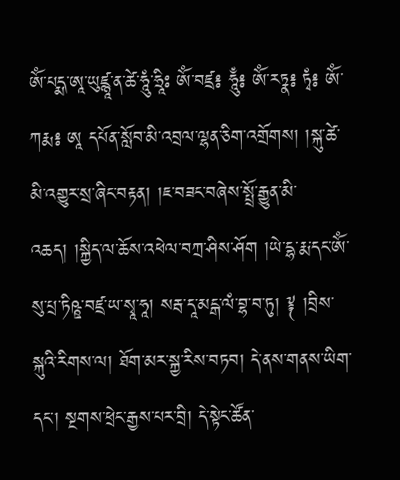ཨོཾ་པདྨ་ཨཱ་ཡུཛྙཱ་ན་ཚེ་ཧཱུཾ་ཧྲཱིཿ ཨོཾ་བཛྲ༔ ཧཱུྃ༔ ཨོཾ་རཏྣ༔ ཏྭཾ༔ ཨོཾ་ཀརྨ༔ ཨཱ དཔོན་སློབ་མི་འབྲལ་ལྷན་ཅིག་འགྲོགས། །སྐུ་ཚེ་མི་འགྱུར་སྲ་ཞིང་བརྟན། །ཇ་བཟང་བཞེས་སྤྲོ་རྒྱུན་མི་འཆད། །སྐྱིད་ལ་ཆོས་འཕེལ་བཀྲ་ཤིས་ཤོག །ཡེ་དྷ་རྨ་དང་ཨོཾ་སུ་པྲ་ཏིཥྛ་བཛྲ་ཡ་སྭཱ་ཧཱ། སརྦ་དཱ་མངྒ་ལཾ་བྷ་བ་ཏུ། ༈ །བྲིས་སྐུའི་རིགས་ལ། ཐོག་མར་སྐྱ་རིས་བཏབ། དེ་ནས་གནས་ཡིག་དང་། སྔགས་ཕྲེང་རྒྱས་པར་བྲི། དེ་སྟེང་ཚོན་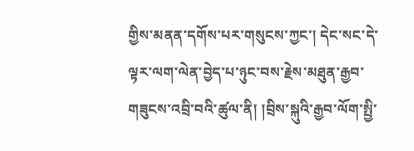གྱིས་མནན་དགོས་པར་གསུངས་ཀྱང་། དེང་སང་དེ་ལྟར་ལག་ལེན་བྱེད་པ་ཉུང་བས་རྗེས་མཐུན་རྒྱབ་གཟུངས་འབྲི་བའི་ཚུལ་ནི། །བྲིས་སྐུའི་རྒྱབ་ལོག་སྤྱི་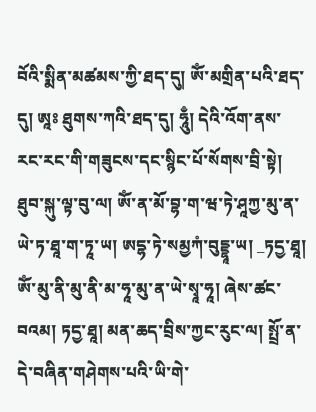བོའི་སྨིན་མཚམས་ཀྱི་ཐད་དུ། ཨོཾ་མགྲིན་པའི་ཐད་དུ། ཨཱཿ ཐུགས་ཀའི་ཐད་དུ། ཧཱུྃ། དེའི་འོག་ནས་རང་རང་གི་གཟུངས་དང་སྙིང་པོ་སོགས་བྲི་སྟེ། ཐུབ་སྐུ་ལྟ་བུ་ལ། ཨོཾ་ན་མོ་བྷ་ག་ཝ་ཏེ་ཤཱཀྱ་མུ་ན་ཡེ་ཏ་ཐཱ་ག་ཏཱ་ཡ། ཨདྷ་ཏེ་སམྱཀཾ་བུདྡྷཱ་ཡ། _ཏདྱ་ཐཱ། ཨོཾ་མུ་ནི་མུ་ནི་མ་ཧཱ་མུ་ན་ཡེ་སྭཱ་ཧཱ། ཞེས་ཚང་བའམ། ཏདྱ་ཐཱ། མན་ཆད་བྲིས་ཀྱང་རུང་ལ། སྤྲོ་ན་དེ་བཞིན་གཤེགས་པའི་ཡི་གེ་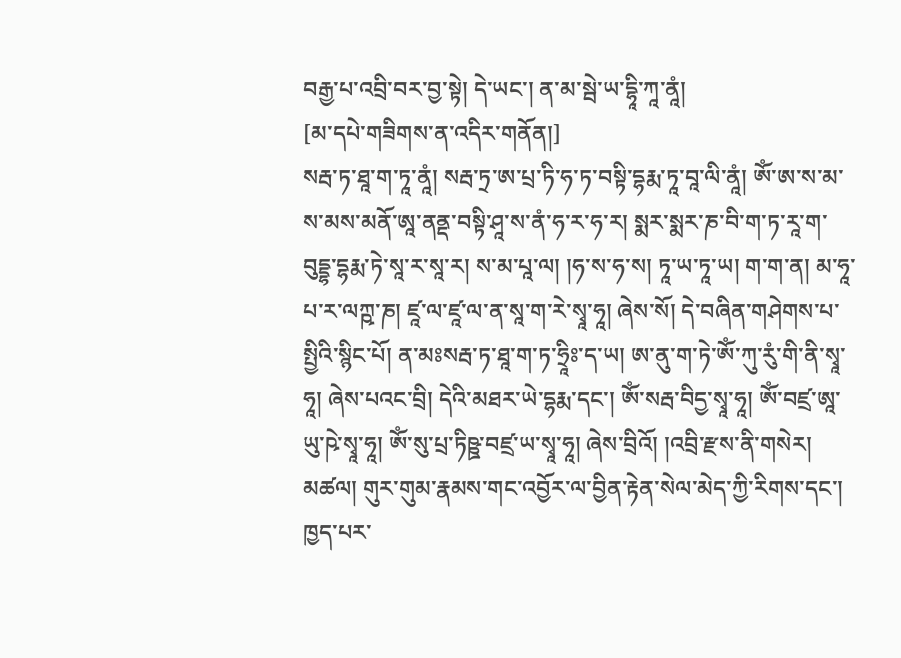བརྒྱ་པ་འབྲི་བར་བྱ་སྟེ། དེ་ཡང་། ན་མ་སྦེ་ཡ་དྷཱི་ཀཱ་ནཱཾ།
[མ་དཔེ་གཟིགས་ན་འདིར་གནོན།]
སརྦ་ཏ་ཐཱ་ག་ཏཱ་ནཱཾ། སརྦ་ཏྲ་ཨ་པྲ་ཏི་ཧ་ཏ་བསྟི་དྷརྨ་ཏཱ་བཱ་ལི་ནཱཾ། ཨོཾ་ཨ་ས་མ་ས་མས་མནོ་ཨཱ་ནནྡ་བསྟི་ཤཱ་ས་ནཾ་ཧ་ར་ཧ་ར། སྨར་སྨར་ཎ་བི་ག་ཏ་རཱ་ག་བུདྡྷ་དྷརྨ་ཏེ་སཱ་ར་སཱ་ར། ས་མ་པཱ་ལ། །ཧ་ས་ཧ་ས། ཏཱ་ཡ་ཏཱ་ཡ། ག་ག་ན། མ་ཧཱ་པ་ར་ལཀྵ་ཎ། ཛཱ་ལ་ཛཱ་ལ་ན་སཱ་ག་རེ་སྭཱ་ཧཱ། ཞེས་སོ། དེ་བཞིན་གཤེགས་པ་སྤྱིའི་སྙིང་པོ། ན་མཿསརྦ་ཏ་ཐཱ་ག་ཏ་ཧྲཱིཿ་ད་ཡ། ཨ་ནུ་ག་ཏེ་ༀ་ཀུ་རུཾ་གི་ནི་སྭཱ་ཧཱ། ཞེས་པའང་བྲི། དེའི་མཐར་ཡེ་དྷརྨ་དང་། ཨོཾ་སརྦ་བིདྱ་སྭཱ་ཧཱ། ཨོཾ་བཛྲ་ཨཱ་ཡུ་ཥེ་སྭཱ་ཧཱ། ཨོཾ་སུ་པྲ་ཏིཥྛ་བཛྲ་ཡ་སྭཱ་ཧཱ། ཞེས་བྲིའོ། །འབྲི་རྫས་ནི་གསེར། མཚལ། གུར་གུམ་རྣམས་གང་འབྱོར་ལ་བྱིན་རྟེན་སེལ་མེད་ཀྱི་རིགས་དང་། ཁྱད་པར་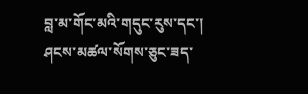བླ་མ་གོང་མའི་གདུང་རུས་དང་། ཤངས་མཚལ་སོགས་ཅུང་ཟད་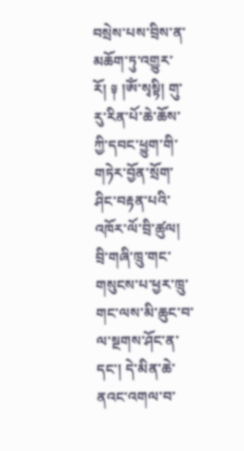བསྲེས་པས་བྲིས་ན་མཆོག་ཏུ་འགྱུར་རོ། ༈ །ཨོཾ་སྭསྟི། གུ་རུ་རིན་པོ་ཆེ་ཆོས་ཀྱི་དབང་ཕྱུག་གི་གཏེར་བྱོན་སྲོག་ཤིང་བརྟན་པའི་འཁོར་ལོ་བྲི་ཚུལ། བྲི་གཞི་ཁྲུ་གང་གསུངས་པ་ཕྱར་ཁྲུ་གང་ལས་མི་ཆུང་བ་ལ་སྔགས་ཤོང་ན་དང་། དེ་མིན་ཆེ་ནའང་འགལ་བ་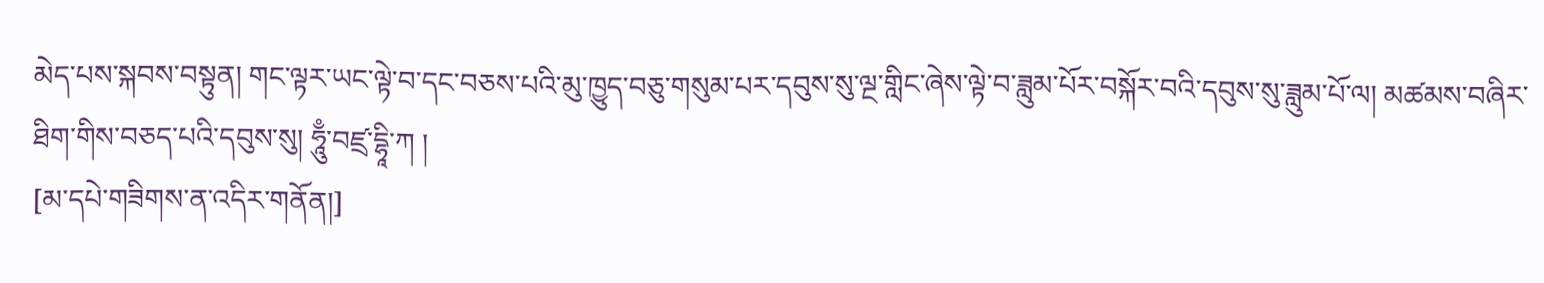མེད་པས་སྐབས་བསྟུན། གང་ལྟར་ཡང་ལྟེ་བ་དང་བཅས་པའི་མུ་ཁྱུད་བཅུ་གསུམ་པར་དབུས་སུ་ལྔ་གླིང་ཞེས་ལྟེ་བ་ཟླུམ་པོར་བསྐོར་བའི་དབུས་སུ་ཟླུམ་པོ་ལ། མཚམས་བཞིར་ཐིག་གིས་བཅད་པའི་དབུས་སུ། ཧཱུྃ་བཛྲ་དྷཱི་ཀ །
[མ་དཔེ་གཟིགས་ན་འདིར་གནོན།]